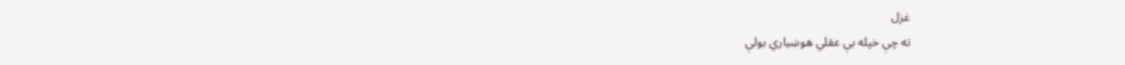غزل
ته چې خپله بې عقلي هوښياري بولې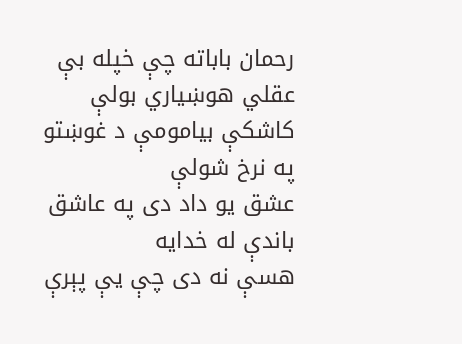رحمان باباته چې خپله بې عقلي هوښياري بولې
کاشکې بيامومې د غوښتو په نرخ شولې
عشق يو داد دی په عاشق باندې له خدايه
هسې نه دی چې يې پېرې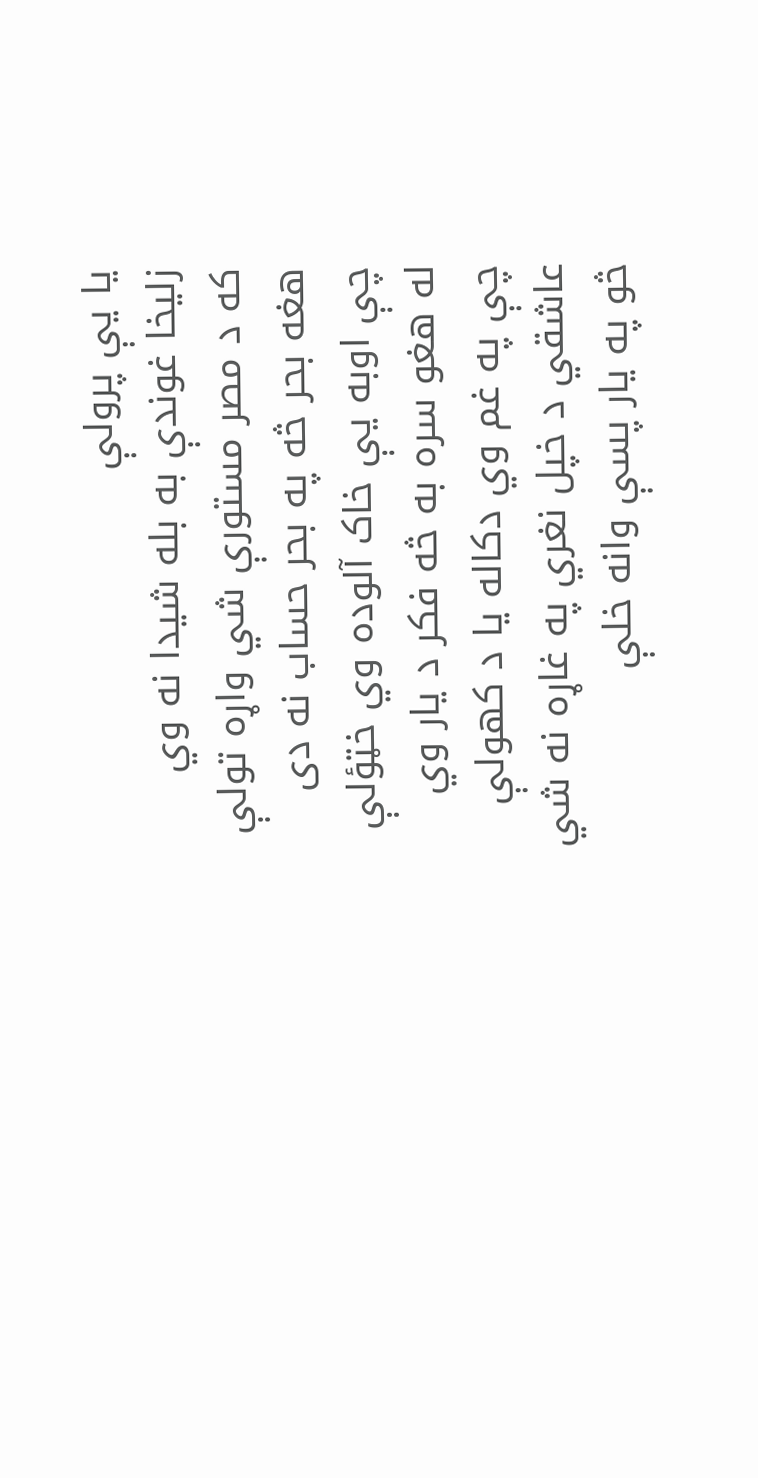يا يې پرولې
زليخا غوندې به بله شيدا نه وي
که د مصر مستورې شي واړه تولې
هغه بحر څه په بحر حساب نه دی
چې اوبه يې خاک آلوده وي خټؤلې
له هغو سره به څه فکر د يار وي
چې په غم وي دکاله يا د کهولې
عاشقي د خپل نغري په غاړه نه شي
څو په يار پسې وانه خلې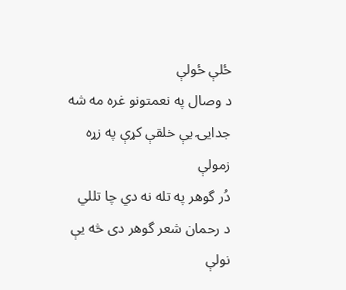ځلې ځولې
د وصال په نعمتونو غره مه شه
جدايۍ يې خلقې کړې په زړه زمولې
دُر گوهر په تله نه دي چا تللي
د رحمان شعر گوهر دی څه يې نولې